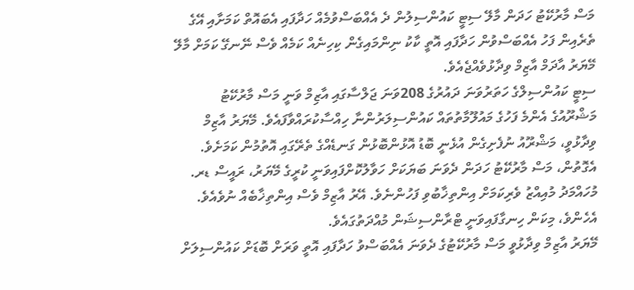މަސް މާރުކޭޓު ހަދަން މާލޭ ސިޓީ ކައުންސިލުން ދެ އެއްބަސްވުމެއް ހަދާފައި އެބައޮތް ކަމަށާއި އޭގެ ތެރެއިން ފަހު އެއްބަސްވުން ހަދާފައި އޮތީ ކާކު ނިންމައިގެން ކިހިނެއް ކަމެއް ވެސް ނޭނގޭ ކަމަށް މާލޭ މޭޔަރު އާދަމް އާޒިމް ވިދާޅުވެއްޖެއެވެ.
ސިޓީ ކައުންސިލްގެ ހަތަރުވަނަ ދައުރުގެ 208ވަނަ ޖަލްސާގައި އާޒިމް ވަނީ މަސް މާރުކޭޓު މަޝްރޫއުގެ އެންމެ ފަހުގެ މައުލޫމާތުތައް ކައުންސިލަރުންނާ ހިއްސާކުރައްވާފައެވެ. މޭޔަރު އާޒިމް ވިދާޅުވީ، މަޝްރޫއު ނުފެށިގެން އުޅެނީ ބޮޑު އޮޅުންބޮޅުން ގަނޑެއްގެ ތެރޭގައި އޮތުމުން ކަމަށެވެ.
އެގޮތުން، މަސް މާރުކޭޓު ހަދަން ދެވަނަ ބަޔަކަށް ހަވާލުކޮށްފައިވަނީ ކުރީގެ މޭޔަރު، ރައީސް ޑރ. މުހައްމަދު މުއިއްޒު ވެރިކަމަށް އިންތިޚާބުވި ފަހުންނެވެ. އޭރު އާޒިމް ވެސް އިންތިޚާބެއް ނުވެއެވެ. އެހެންވެ، މިކަން ހިނގާފައިވަނީ ޓްރާންސިޝަން މުއްދަތުގައެވެ.
މޭޔަރު އާޒިމް ވިދާޅުވީ މަސް މާރުކޭޓުގެ ދެވަނަ އެއްބަސްވު ހަދާފައި އޮތީ ވަރަށް ބޮޑަށް ކައުންސިލަށް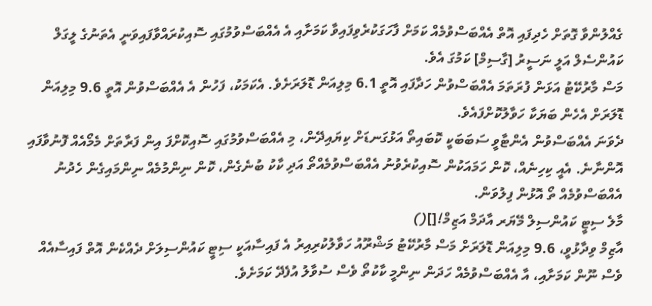ގެއްލުންވާ ގޮތަށް ހެދިފައި އޮތް އެއްބަސްވުމެއް ކަމަށް ފާހަގަކުރެވިފައިވާ ކަމަށާއި އެ އެއްބަސްވުމުގައި ސޮއިކުރައްވާފައިވަނީ އެތަނުގެ ލީގަލް ކައުންސެލް އަލީ ނަސީރު [ގާސިމް] ކަމުގަ އެވެ.
މަސް މާރުކޭޓު އަޅަން ފުރަތަމަ އެއްބަސްވުން ހަދާފައި އޮތީ 6.1 މިލިއަން ޑޮލަރަށެވެ. އެކަމަކު، ފަހުން އެ އެއްބަސްވުން އޮތީ 9.6 މިލިއަން ޑޮލަރަށް އެހެން ބަޔަކާ ހަވާލުކޮށްފައެވެ.
ދެވަނަ އެއްބަސްވުން އެންޓާވީ ސަބަބަކީ ކޮބައިތޯ އަޅުގަނޑަށް ކިޔައިދޭން، މި އެއްބަސްވުމުގައި ސޮއިކޮށްފަ އިން ފަރާތަށް މެމޯއެއް ފޮނުވާފައި އޮންނާނެ. އެއީ ކިހިނެއް، ކޮން ހަމައަކުން ސޮއިކުރެވުނު އެއްބަސްވުމެއްތޯ އަދި ކާކު ބުނެގެން، ކޮން ނިންމުމެއް ނިންމައިގެން ހެދުނު އެއްބަސްވުމެއް ތޯ އޮޅުން ފިލުވަން.
މާލެ ސިޓީ ކައުންސިލް މޭޔަރ އާދަމް އަޒިމް![]()
އާޒިމް ވިދާޅުވީ، 9.6 މިލިއަން ޑޮލަރަށް މަސް މާރުކޭޓު މަޝްރޫއު ހަވާލުކުރިއިރު އެ ފައިސާއަކީ ސިޓީ ކައުންސިލަށް ދެއްކެން އޮތް ފައިސާއެއް ވެސް ނޫން ކަމަށާއި، އާ އެއްބަސްވުމެއް ހަދަން ނިންމީ ކާކުތޯ ވެސް ސުވާލު އުފެދޭ ކަމަށެވެ.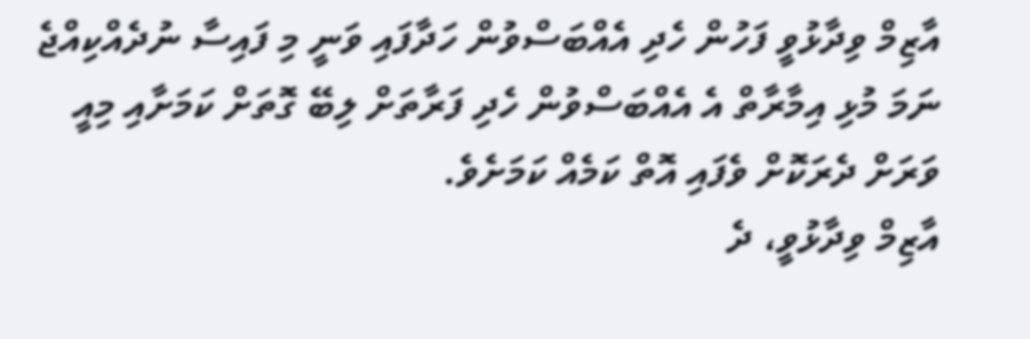އާޒިމް ވިދާޅުވީ ފަހުން ހެދި އެއްބަސްވުން ހަދާފައި ވަނީ މި ފައިސާ ނުދެއްކިއްޖެ ނަމަ މުޅި އިމާރާތް އެ އެއްބަސްވުން ހެދި ފަރާތަށް ލިބޭ ގޮތަށް ކަމަށާއި މިއީ ވަރަށް ދެރަކޮށް ވެފައި އޮތް ކަމެއް ކަމަށެވެ.
އާޒިމް ވިދާޅުވީ، ދެ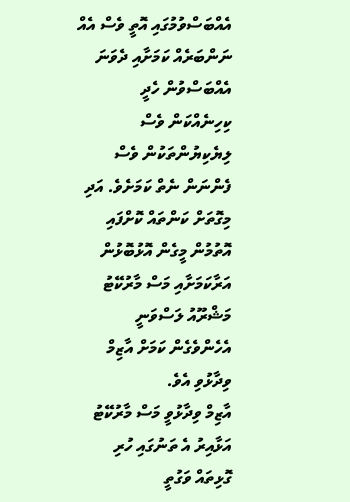އެއްބަސްވުމުގައި އޮތީ ވެސް އެއް ނަންބަރެއް ކަމަށާއި ދެވަނަ އެއްބަސްވުން ހެދީ ކިހިނެއްކަން ވެސް ލިޔެކިޔުންތަކުން ވެސް ފެންނަން ނެތް ކަމަށެވެ. އަދި މިގޮތަށް ކަންތައް ކޮށްފައި އޮތުމުން މީގެން އޮޅުބޮޅުން އަރާކަމަށާއި މަސް މާރުކޭޓު މަޝްރޫއު ލަސްވަނީ އެހެންވެގެން ކަމަށް އާޒިމް ވިދާޅުވި އެވެ.
އާޒިމް ވިދާޅުވީ މަސް މާރުކޭޓު އަޅާއިރު އެ ތަނުގައި ހުރި ގޮޅިތައް ވަގުތީ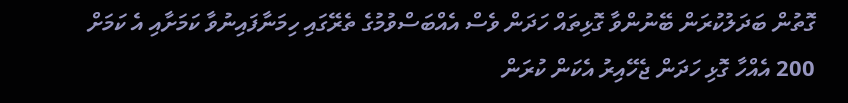ގޮތުން ބަދަލުކުރަން ބޭނުންވާ ގޮޅިތައް ހަދަން ވެސް އެއްބަސްވުމުގެ ތެރޭގައި ހިމަނާފައިނުވާ ކަމަށާއި އެ ކަމަށް 200 އެއްހާ ގޮޅި ހަދަން ޖެހޭއިރު އެކަން ކުރަން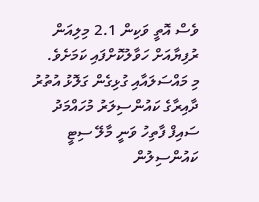ވެސް އޮތީ ވަކިން 2.1 މިލިއަން ރުފިޔާއަށް ހަވާލުކޮށްފައި ކަމަށެވެ.
މި މައްސަލައާއި ގުޅިގެން ގަލޮޅު އުތުރު ދާއިރާގެ ކައުންސިލަރު މުހައްމަދު ސައިފް ފާތިހު ވަނީ މާލޭ ސިޓީ ކައުންސިލުން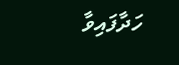ހަދާފައިވާ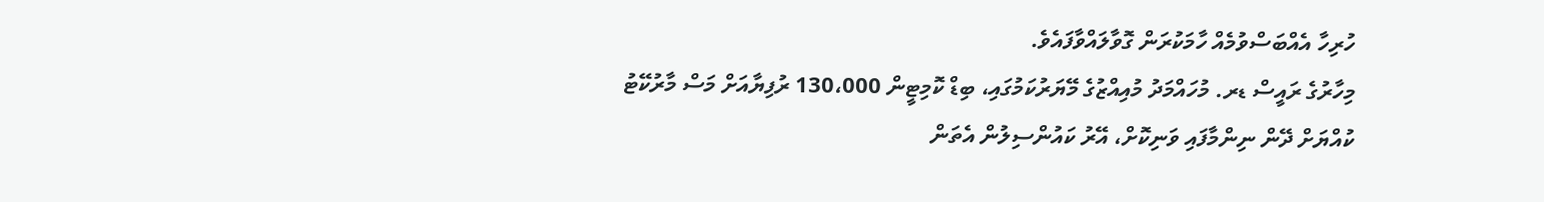ހުރިހާ އެއްބަސްވުމެއް ހާމަކުރަން ގޮވާލައްވާފައެވެ.
މިހާރުގެ ރައީސް ޑރ. މުހައްމަދު މުއިއްޒުގެ މޭޔަރުކަމުގައި، ބިޑް ކޮމިޓީން 130،000 ރުފިޔާއަށް މަސް މާރުކޭޓު ކުއްޔަށް ދޭން ނިންމާފައި ވަނިކޮށް، އޭރު ކައުންސިލުން އެތަން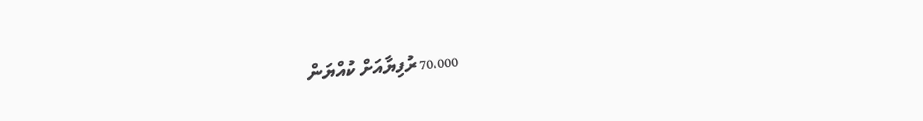70،000 ރުފިޔާއަށް ކުއްޔަން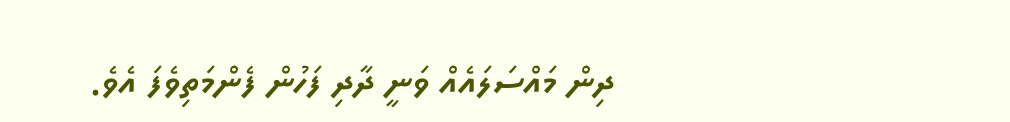ދިން މައްސަލައެއް ވަނީ ދާދި ފަހުން ފެންމަތިވެފަ އެވެ.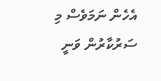އެހެން ނަމަވެސް މި ސަރުކާރުން ވަނީ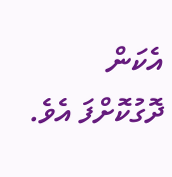އެކަން ދޮގުކޮށްފަ އެވެ.